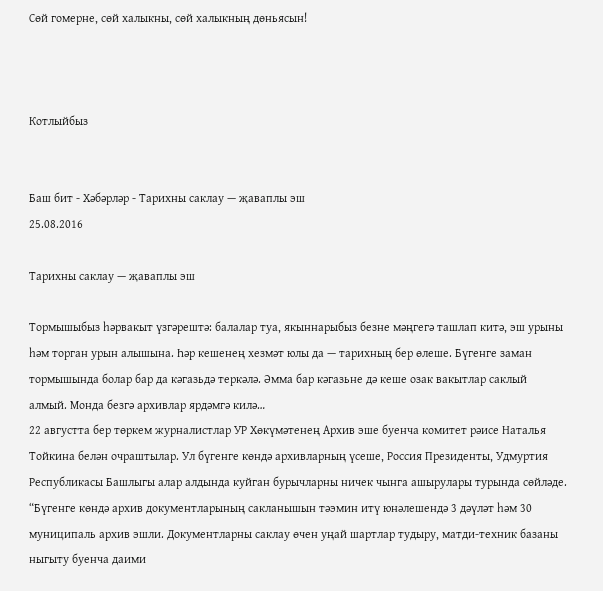Сөй гомерне, сөй халыкны, сөй халыкның дөньясын!



Котлыйбыз


Баш бит - Хәбәрләр - Тарихны саклау — җаваплы эш
25.08.2016

Тарихны саклау — җаваплы эш

Тормышыбыз һәрвакыт үзгәрештә: балалар туа, якыннарыбыз безне мәңгегә ташлап китә, эш урыны һәм торган урын алышына. Һәр кешенең хезмәт юлы да — тарихның бер өлеше. Бүгенге заман тормышында болар бар да кәгазьдә теркәлә. Әмма бар кәгазьне дә кеше озак вакытлар саклый алмый. Монда безгә архивлар ярдәмгә килә…
22 августта бер төркем журналистлар УР Хөкүмәтенең Архив эше буенча комитет рәисе Наталья Тойкина белән очраштылар. Ул бүгенге көндә архивларның үсеше, Россия Президенты, Удмуртия Республикасы Башлыгы алар алдында куйган бурычларны ничек чынга ашырулары турында сөйләде.
“Бүгенге көндә архив документларының сакланышын тәэмин итү юнәлешендә 3 дәүләт һәм 30 муниципаль архив эшли. Документларны саклау өчен уңай шартлар тудыру, матди-техник базаны ныгыту буенча даими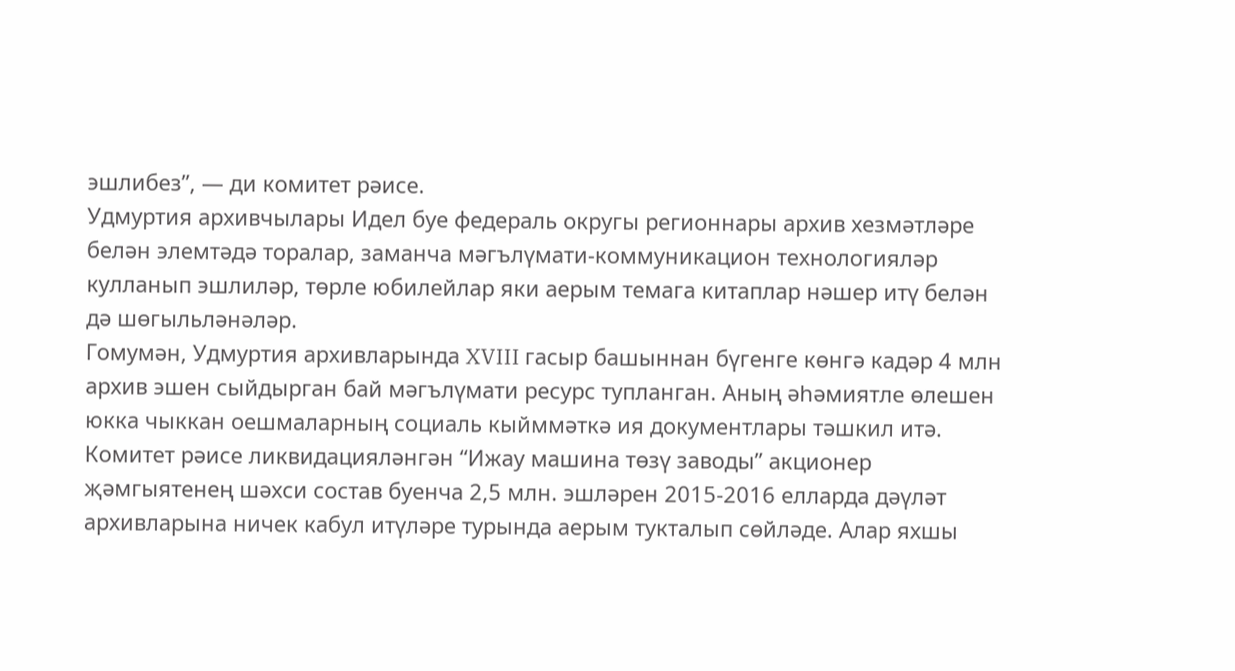эшлибез”, — ди комитет рәисе.
Удмуртия архивчылары Идел буе федераль округы регионнары архив хезмәтләре белән элемтәдә торалар, заманча мәгълүмати-коммуникацион технологияләр кулланып эшлиләр, төрле юбилейлар яки аерым темага китаплар нәшер итү белән дә шөгыльләнәләр.
Гомумән, Удмуртия архивларында XVIII гасыр башыннан бүгенге көнгә кадәр 4 млн архив эшен сыйдырган бай мәгълүмати ресурс тупланган. Аның әһәмиятле өлешен юкка чыккан оешмаларның социаль кыйммәткә ия документлары тәшкил итә.
Комитет рәисе ликвидацияләнгән “Ижау машина төзү заводы” акционер җәмгыятенең шәхси состав буенча 2,5 млн. эшләрен 2015-2016 елларда дәүләт архивларына ничек кабул итүләре турында аерым тукталып сөйләде. Алар яхшы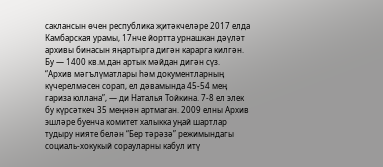саклансын өчен республика җитәкчеләре 2017 елда Камбарская урамы, 17нче йортта урнашкан дәүләт архивы бинасын яңартырга дигән карарга килгән. Бу — 1400 кв.м.дан артык мәйдан дигән сүз.
“Архив мәгълүматлары һәм документларның күчерелмәсен сорап, ел дәвамында 45-54 мең гариза юллана”, — ди Наталья Тойкина. 7-8 ел элек бу күрсәткеч 35 меңнән артмаган. 2009 елны Архив эшләре буенча комитет халыкка уңай шартлар тудыру нияте белән “Бер тәрәзә” режимындагы социаль-хокукый сорауларны кабул итү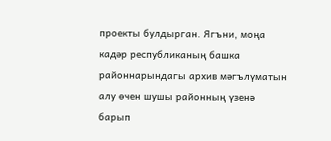проекты булдырган. Ягъни, моңа кадәр республиканың башка районнарындагы архив мәгълүматын алу өчен шушы районның үзенә барып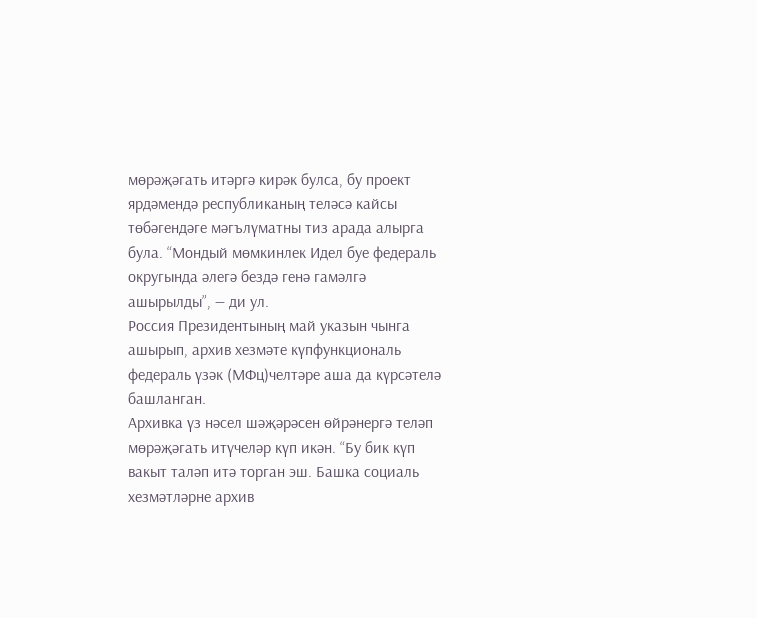мөрәҗәгать итәргә кирәк булса, бу проект ярдәмендә республиканың теләсә кайсы төбәгендәге мәгълүматны тиз арада алырга була. “Мондый мөмкинлек Идел буе федераль округында әлегә бездә генә гамәлгә ашырылды”, — ди ул.
Россия Президентының май указын чынга ашырып, архив хезмәте күпфункциональ федераль үзәк (МФц)челтәре аша да күрсәтелә башланган.
Архивка үз нәсел шәҗәрәсен өйрәнергә теләп мөрәҗәгать итүчеләр күп икән. “Бу бик күп вакыт таләп итә торган эш. Башка социаль хезмәтләрне архив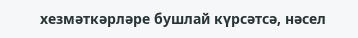хезмәткәрләре бушлай күрсәтсә, нәсел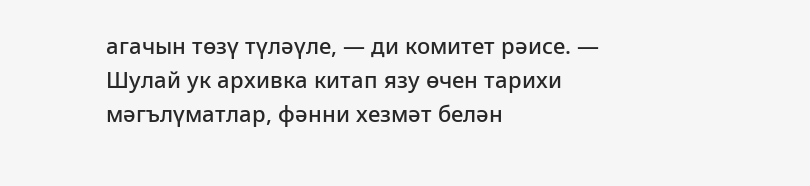агачын төзү түләүле, — ди комитет рәисе. — Шулай ук архивка китап язу өчен тарихи мәгълүматлар, фәнни хезмәт белән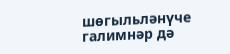шөгыльләнүче галимнәр дә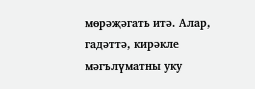мөрәҗәгать итә. Алар, гадәттә, кирәкле мәгълүматны уку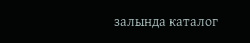залында каталог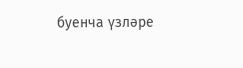буенча үзләре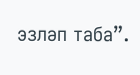эзләп таба”.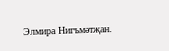Элмира Нигъмәтҗан.